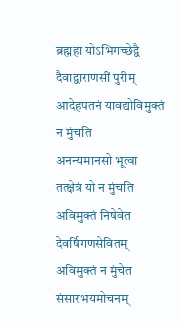ब्रह्महा योऽभिगच्छेद्वै दैवाद्वाराणसीं पुरीम्
आदेहपतनं यावद्योविमुक्तं न मुंचति
अनन्यमानसो भूत्वा तत्क्षेत्रं यो न मुंचति
अविमुक्तं निषेवेत देवर्षिगणसेवितम्
अविमुक्तं न मुंचेत संसारभयमोचनम्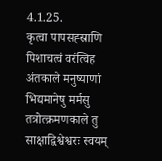4.1.25.
कृत्वा पापसह्स्राणि पिशाचत्वं वरंत्विह
अंतकाले मनुष्याणां भिद्यमानेषु मर्मसु
तत्रोत्क्रमणकाले तु साक्षाद्विश्वेश्वरः स्वयम्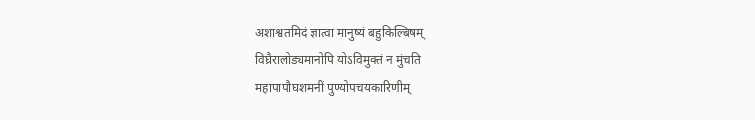अशाश्वतमिदं ज्ञात्वा मानुष्यं बहुकिल्बिषम्
विघ्रैरालोड्यमानोपि योऽविमुक्तं न मुंचति
महापापौघशमनीं पुण्योपचयकारिणीम्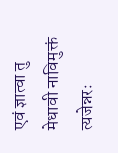एवं ज्ञात्वा तु मेधावी नाविमुक्तं त्यजेन्नरः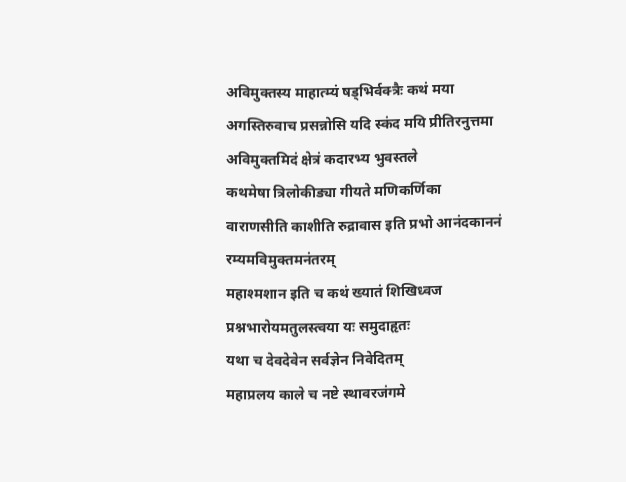अविमुक्तस्य माहात्म्यं षड्भिर्वक्त्रैः कथं मया
अगस्तिरुवाच प्रसन्नोसि यदि स्कंद मयि प्रीतिरनुत्तमा
अविमुक्तमिदं क्षेत्रं कदारभ्य भुवस्तले
कथमेषा त्रिलोकीड्या गीयते मणिकर्णिका
वाराणसीति काशीति रुद्रावास इति प्रभो आनंदकाननं रम्यमविमुक्तमनंतरम्
महाश्मशान इति च कथं ख्यातं शिखिध्वज
प्रश्नभारोयमतुलस्त्वया यः समुदाहृतः
यथा च देवदेवेन सर्वज्ञेन निवेदितम्
महाप्रलय काले च नष्टे स्थावरजंगमे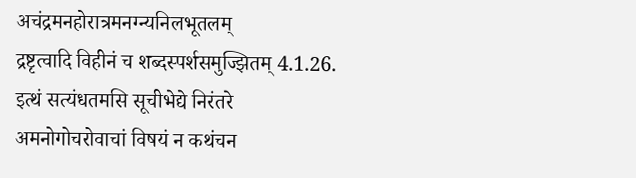अचंद्रमनहोरात्रमनग्न्यनिलभूतलम्
द्रष्टृत्वादि विहीनं च शब्दस्पर्शसमुज्झितम् 4.1.26.
इत्थं सत्यंधतमसि सूचीभेद्ये निरंतरे
अमनोगोचरोवाचां विषयं न कथंचन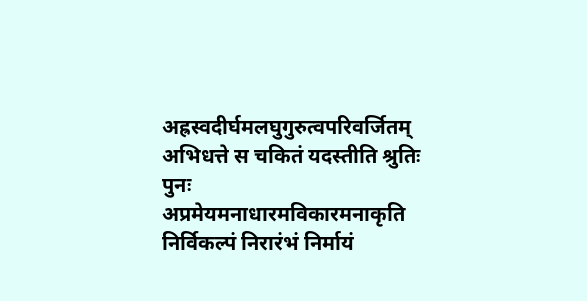अह्रस्वदीर्घमलघुगुरुत्वपरिवर्जितम्
अभिधत्ते स चकितं यदस्तीति श्रुतिः पुनः
अप्रमेयमनाधारमविकारमनाकृति
निर्विकल्पं निरारंभं निर्मायं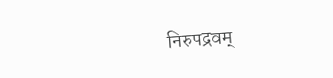निरुपद्रवम्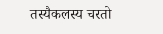तस्यैकलस्य चरतो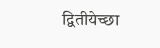द्वितीयेच्छा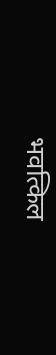भवत्किल